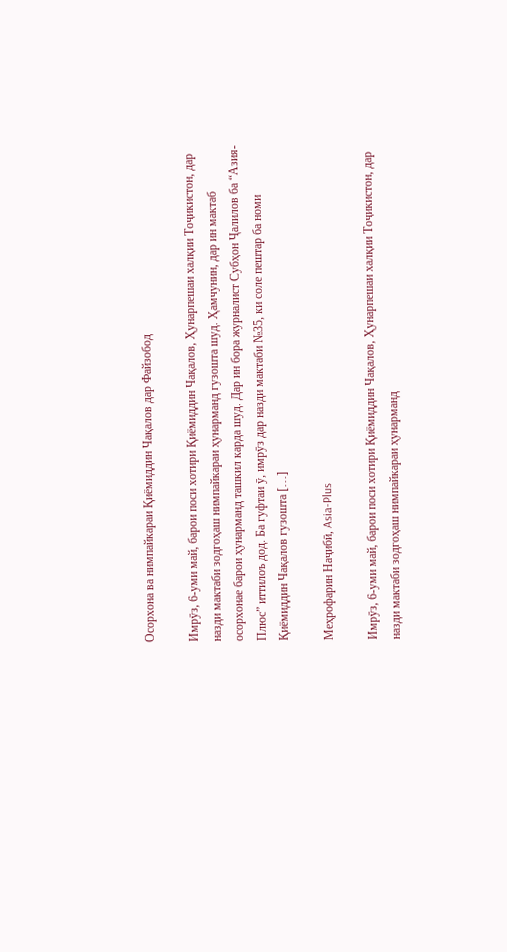Осорхона ва нимпайкараи Қиёмиддин Чақалов дар Файзобод

Имрӯз, 6-уми май, барои поси хотири Қиёмиддин Чақалов, Ҳунарпешаи халқии Тоҷикистон, дар назди мактаби зодгоҳаш нимпайкараи ҳунарманд гузошта шуд. Ҳамчунин, дар ин мактаб осорхонае барои ҳунарманд ташкил карда шуд. Дар ин бора журналист Субҳон Ҷалилов ба “Азия-Плюс” иттилоъ дод. Ба гуфтаи ӯ, имрӯз дар назди мактаби №35, ки соле пештар ба номи Қиёмиддин Чақалов гузошта […]

Меҳрофарин Наҷибӣ, Asia-Plus

Имрӯз, 6-уми май, барои поси хотири Қиёмиддин Чақалов, Ҳунарпешаи халқии Тоҷикистон, дар назди мактаби зодгоҳаш нимпайкараи ҳунарманд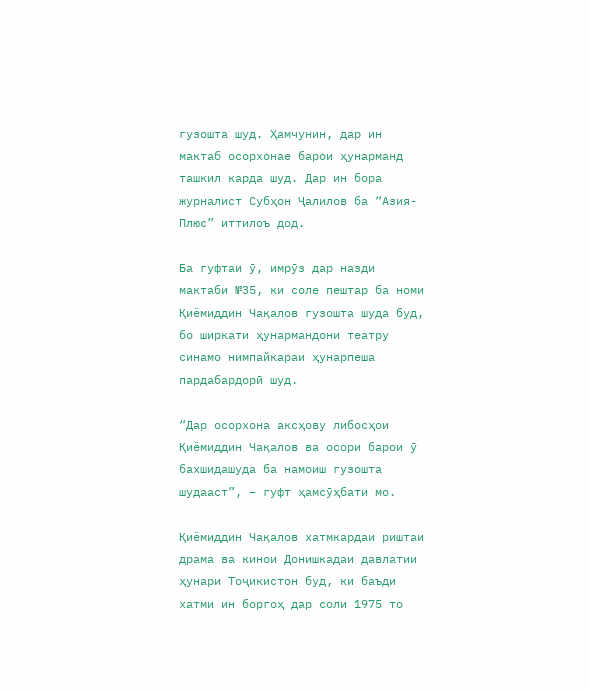гузошта шуд. Ҳамчунин, дар ин мактаб осорхонае барои ҳунарманд ташкил карда шуд. Дар ин бора журналист Субҳон Ҷалилов ба “Азия-Плюс” иттилоъ дод.

Ба гуфтаи ӯ, имрӯз дар назди мактаби №35, ки соле пештар ба номи Қиёмиддин Чақалов гузошта шуда буд, бо ширкати ҳунармандони театру синамо нимпайкараи ҳунарпеша пардабардорӣ шуд.

“Дар осорхона аксҳову либосҳои Қиёмиддин Чақалов ва осори барои ӯ бахшидашуда ба намоиш гузошта шудааст”, – гуфт ҳамсӯҳбати мо.

Қиёмиддин Чақалов хатмкардаи риштаи драма ва кинои Донишкадаи давлатии ҳунари Тоҷикистон буд, ки баъди хатми ин боргоҳ дар соли 1975 то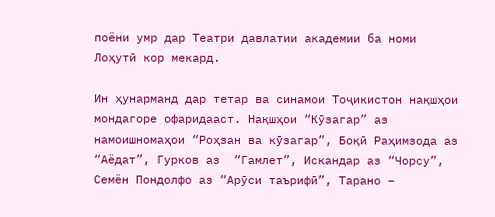поёни умр дар Театри давлатии академии ба номи Лоҳутӣ кор мекард.

Ин ҳунарманд дар тетар ва синамои Тоҷикистон нақшҳои мондагоре офаридааст. Нақшҳои “Кӯзагар” аз намоишномаҳои “Роҳзан ва кӯзагар”, Боқӣ Раҳимзода аз “Аёдат”, Гурков аз  “Гамлет”, Искандар аз “Чорсу”, Семён Пондолфо аз “Арӯси таърифӣ”, Тарано –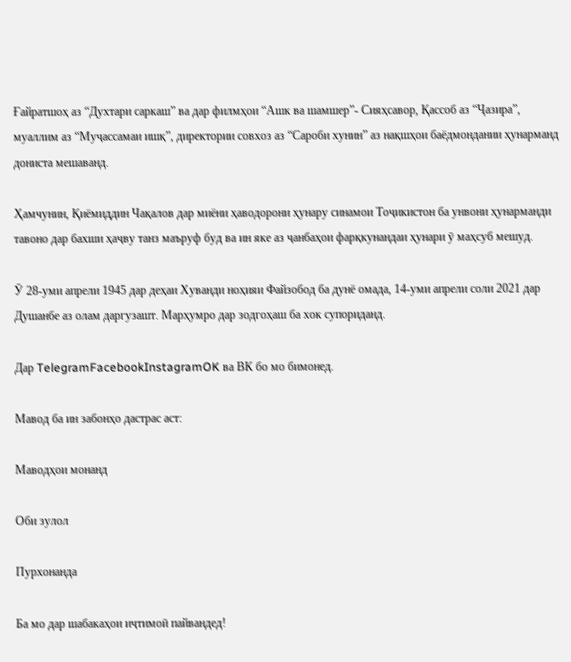Ғайратшоҳ аз “Духтари саркаш” ва дар филмҳои “Ашк ва шамшер”- Сияҳсавор, Қассоб аз “Ҷазира”, муаллим аз “Муҷассамаи ишқ”, директории совхоз аз “Сароби хунин” аз нақшҳои баёдмондании ҳунарманд дониста мешаванд.

Ҳамчунин, Қиёмиддин Чақалов дар миёни ҳаводорони ҳунару синамои Тоҷикистон ба унвони ҳунарманди тавоно дар бахши ҳаҷву танз маъруф буд ва ин яке аз ҷанбаҳои фарқкунандаи ҳунари ӯ маҳсуб мешуд.

Ӯ 28-уми апрели 1945 дар деҳаи Хуванди ноҳияи Файзобод ба дунё омада, 14-уми апрели соли 2021 дар Душанбе аз олам даргузашт. Марҳумро дар зодгоҳаш ба хок супориданд.

Дар TelegramFacebookInstagramOK ва ВК бо мо бимонед.

Мавод ба ин забонҳо дастрас аст:

Маводҳои монанд

Оби зулол

Пурхонанда

Ба мо дар шабакаҳои иҷтимоӣ пайвандед!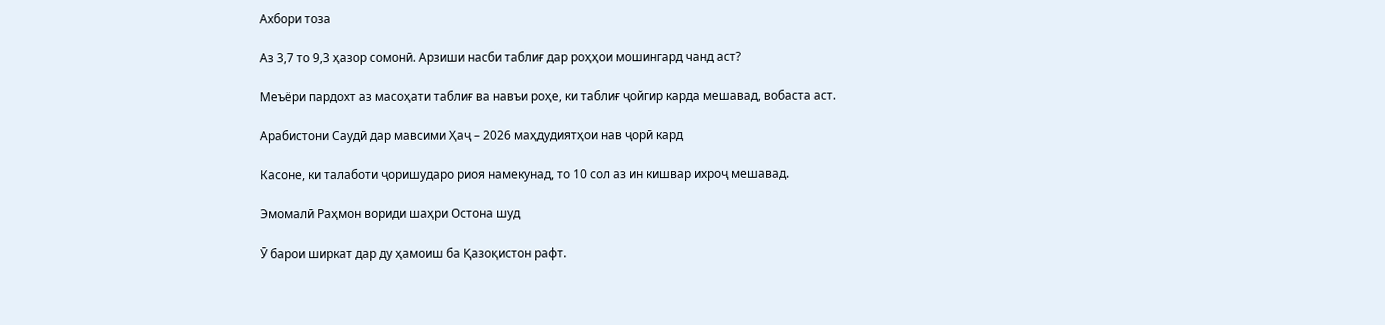Ахбори тоза

Аз 3,7 то 9,3 ҳазор сомонӣ. Арзиши насби таблиғ дар роҳҳои мошингард чанд аст?

Меъёри пардохт аз масоҳати таблиғ ва навъи роҳе, ки таблиғ ҷойгир карда мешавад, вобаста аст.

Арабистони Саудӣ дар мавсими Ҳаҷ – 2026 маҳдудиятҳои нав ҷорӣ кард

Касоне, ки талаботи ҷоришударо риоя намекунад, то 10 сол аз ин кишвар ихроҷ мешавад.

Эмомалӣ Раҳмон вориди шаҳри Остона шуд

Ӯ барои ширкат дар ду ҳамоиш ба Қазоқистон рафт.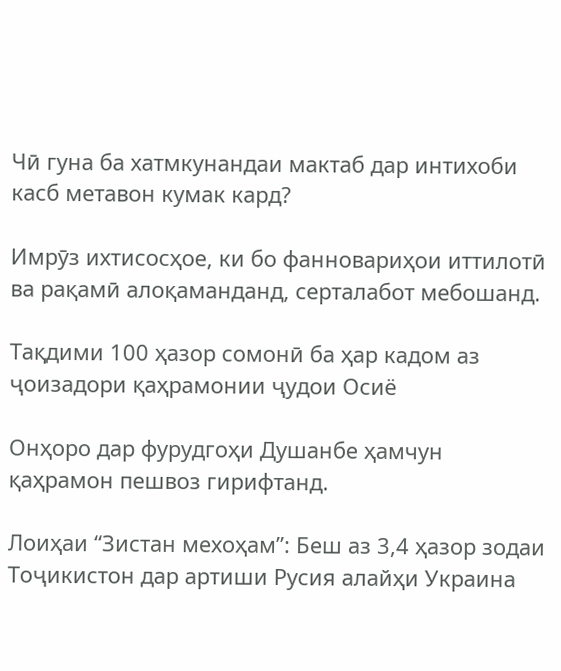Чӣ гуна ба хатмкунандаи мактаб дар интихоби касб метавон кумак кард?

Имрӯз ихтисосҳое, ки бо фанновариҳои иттилотӣ ва рақамӣ алоқаманданд, серталабот мебошанд.

Тақдими 100 ҳазор сомонӣ ба ҳар кадом аз ҷоизадори қаҳрамонии ҷудои Осиё

Онҳоро дар фурудгоҳи Душанбе ҳамчун қаҳрамон пешвоз гирифтанд.

Лоиҳаи “Зистан мехоҳам”: Беш аз 3,4 ҳазор зодаи Тоҷикистон дар артиши Русия алайҳи Украина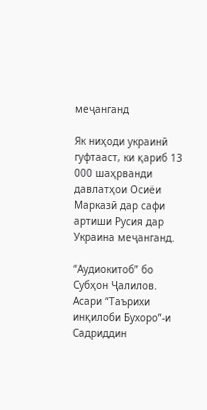меҷанганд

Як ниҳоди украинӣ гуфтааст, ки қариб 13 000 шаҳрванди давлатҳои Осиёи Марказӣ дар сафи артиши Русия дар Украина меҷанганд.

“Аудиокитоб” бо Субҳон Ҷалилов. Асари “Таърихи инқилоби Бухоро”-и Садриддин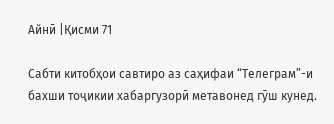Айнӣ |Қисми 71

Cабти китобҳои савтиро аз саҳифаи “Телеграм”-и бахши тоҷикии хабаргузорӣ метавонед гӯш кунед.